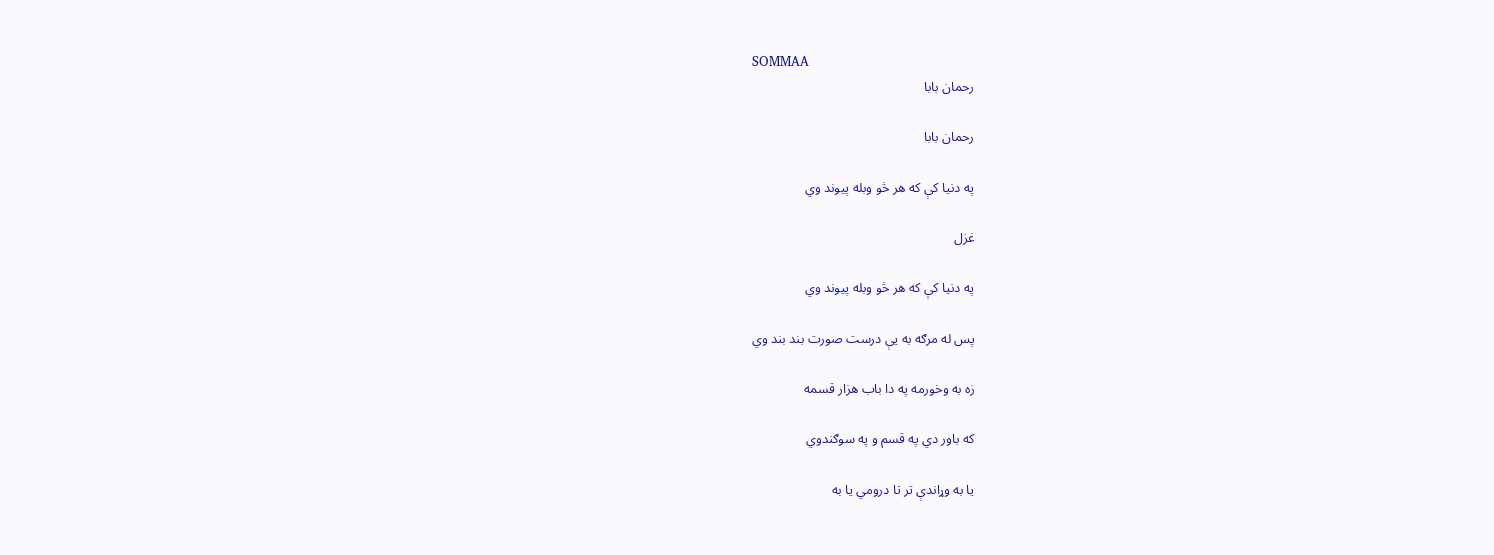SOMMAA
رحمان بابا

رحمان بابا

په دنيا کې که هر څو وبله پيوند وي

غزل

په دنيا کې که هر څو وبله پيوند وي

پس له مرګه به يې درست صورت بند بند وي

زه به وخورمه په دا باب هزار قسمه

که باور دي په قسم و په سوګندوي

يا به وړاندې تر تا درومي يا به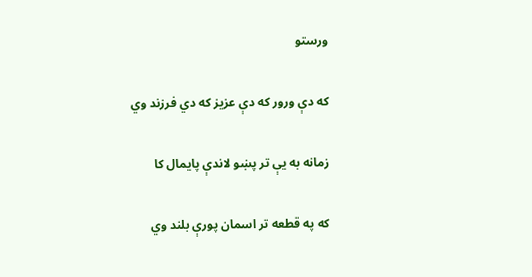ورستو

که دې ورور که دې عزيز که دي فرزند وي

زمانه به يې تر پښو لاندې پايمال کا

که په قطعه تر اسمان پورې بلند وي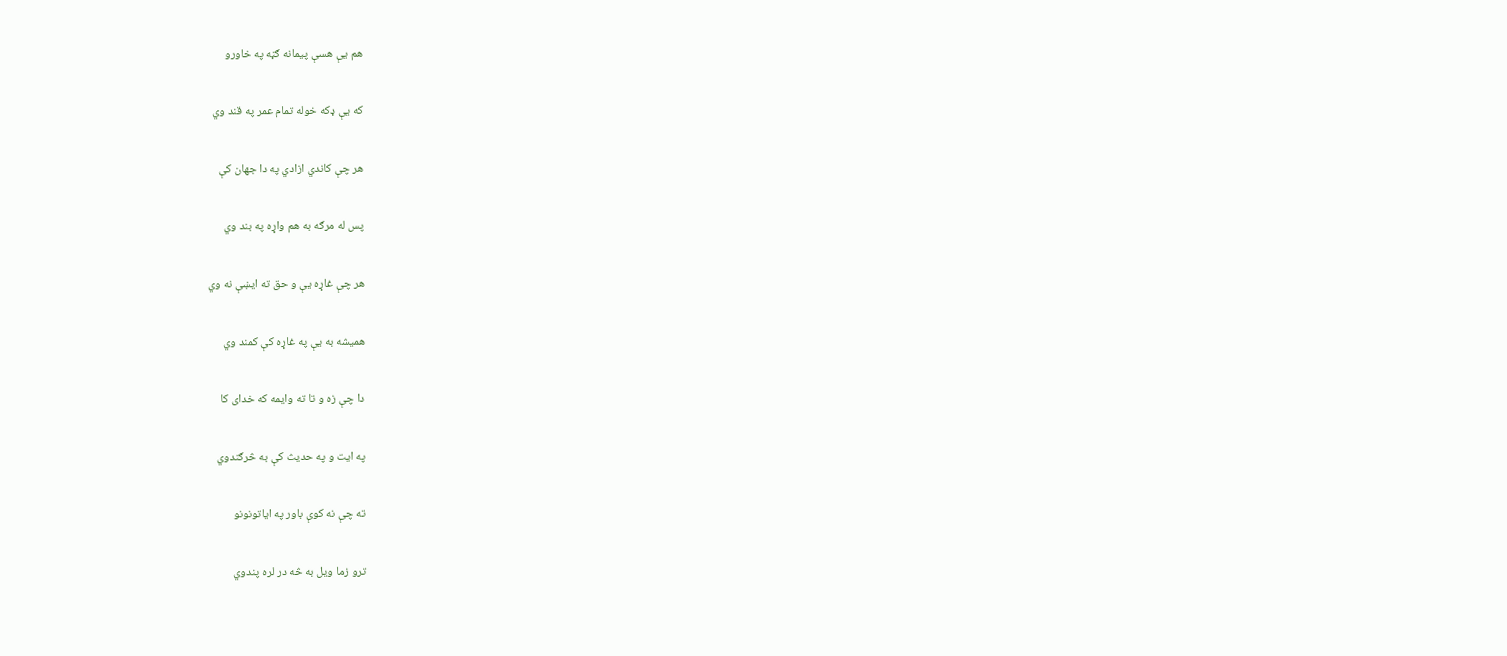هم يې هسې پيمانه ګڼه په خاورو

که يې ډکه خوله تمام عمر په قند وي

هر چې کاندي ازادي په دا جهان کې

پس له مرګه به هم واړه په بند وي

هر چې غاړه يې و حق ته ايښې نه وي

هميشه به يې په غاړه کې کمند وي

دا چې زه و تا ته وايمه که خدای کا

په ايت و په حديث کې به څرګندوي

ته چې نه کوې باور په اياتونونو

ترو زما ويل به څه در لره پندوي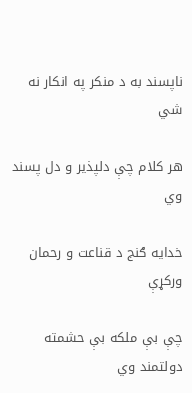ناپسند به د منکر په انکار نه شي

هر کلام چې دلپذير و دل پسند وي

خدايه ګنج د قناعت و رحمان ورکړې

چې بې ملکه بې حشمته دولتمند وي